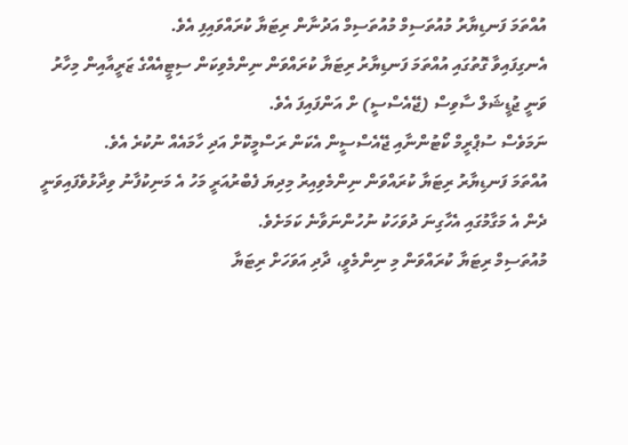އުއްތަމަ ފަނޑިޔާރު މުއުތަސިމް މުއުތަސިމް އަދުނާން ރިޓަޔާ ކުރައްވައިފި އެވެ.
އެނގިފައިވާ ގޮތުގައި އުއްތަމަ ފަނޑިޔާރު ރިޓަޔާ ކުރައްވަން ނިންމެވިކަން ސިޓީއެއްގެ ޒަރީއާއިން މިހާރު ވަނީ ޖުޑީޝަލް ސާވިސް (ޖޭއެސްސީ) ށް އަންފައިފަ އެވެ.
ނަމަވެސް ސުޕްރީމް ކޯޓުންނާއި ޖޭއެސްސީން އެކަން ރަސްމީކޮށް އަދި ހާމައެއް ނުކުރެ އެވެ.
އުއްތަމަ ފަނޑިޔާރު ރިޓަޔާ ކުރައްވަން ނިންމެވިއިރު މިދިޔަ ފެބްރުއަރީ މަހު އެ މަނިކުފާނު ވިދާޅުވެފައިވަނީ ދެން އެ މަގާމުގައި އެހާގިނަ ދުވަހަކު ނުހުންނަވާނެ ކަމަށެވެ.
މުއުތަސިމް ރިޓަޔާ ކުރައްވަން މި ނިންމެވީ، ދާދި އަވަހަށް ރިޓަޔާ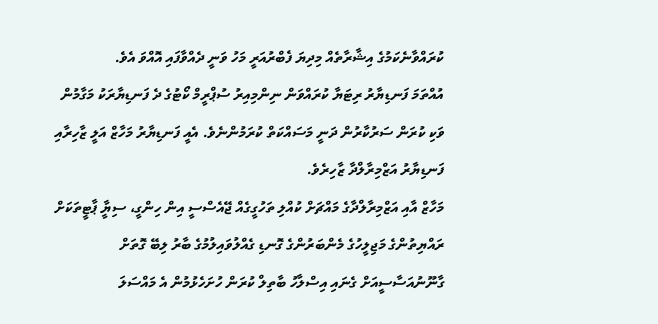ކުރައްވާނެކަމުގެ އިޝާރާތެއް މިދިޔަ ފެބްރުއަރީ މަހު ވަނީ ދެއްވާފައި އޮއްވަ އެވެ.
އުއްތަމަ ފަނޑިޔާރު ރިޓަޔާ ކުރައްވަން ނިންމިއިރު ސުޕްރީމް ކޯޓުގެ ދެ ފަނޑިޔާރަކު މަގާމުން ވަކި ކުރަން ސަރުކާރުން ދަނީ މަސައްކަތް ކުރަމުންނެވެ. އެއީ ފަނޑިޔާރު މަހާޒް އަލީ ޒާހިރާއި ފަނޑިޔާރު އަޒްމިރާލްދާ ޒާހިރެވެ.
މަހާޒް އާއި އަޒްމިރާލްދާގެ މައްޗަށް ކުއްލި ތަހުގީގެއް ޖޭއެސްސީ އިން ހިންގީ، ސިޔާީ ޕާޓީތަކަށް ރައްޔިތުންގެ މަޖިލީހުގެ މެންބަރުންގެ ގޮނޑި ގެއްލުވައިލުމުގެ ބާރު ލިބޭ ގޮތަށް ގާނޫނުއަސާސީއަށް ގެނައި އިސްލާހު ބާތިލް ކުރަން ހުށަހެޅުމުން އެ މައްސަލަ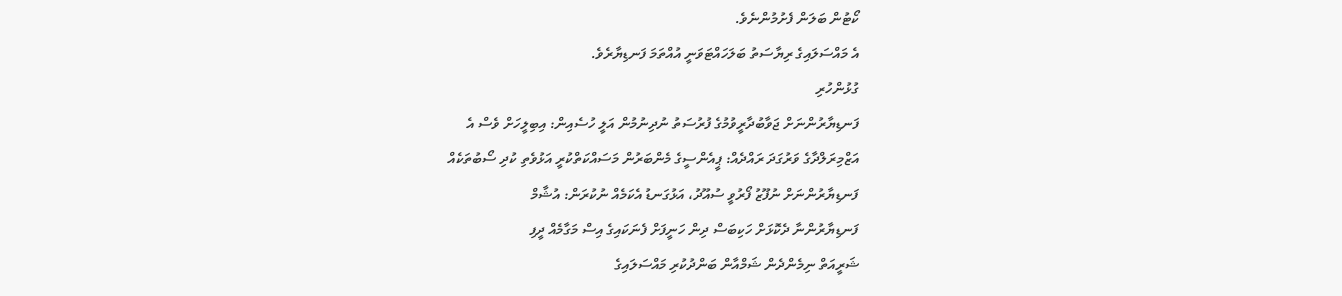ކޯޓުން ބަލަން ފެށުމުންނެވެ.
އެ މައްސަލައިގެ ރިޔާސަތު ބަލަހައްޓަވަނީ އުއްތަމަ ފަނޑިޔާރެވެ.
ގުޅުންހުރި
ފަނޑިޔާރުންނަށް ޖަވާބުދާރީވުމުގެ ފުރުސަތު ނުދިނުމުން އަލީ ހުސެއިން: އިބިލީހަށް ވެސް އެ
އަޒްމިރަލްދާގެ ވަރުގަދަ ރައްދެއް: ޕީއެންސީގެ މެންބަރުން މަސައްކަތްކުރީ އަޅުވެތި ކުދި ސޯބުތަކެއް
ފަނޑިޔާރުންނަށް ނުފޫޒު ފޯރުވީ ސުއޫދު، އަޅުގަނޑު އެކަމެއް ނުކުރަން: އުޝާމް
ފަނޑިޔާރުންނާ ދެކޮޅަށް ހަކިބަސް ދިން ހަނީފަށް ފެނަކައިގެ އިސް މަގާމެއް ދީފި
ޝަރީއަތް ނިމެންދެން ޝަމްއާން ބަންދުކުރި މައްސަލައިގެ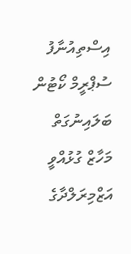އިސްތިއުނާފު ސުޕްރީމް ކޯޓުން ބަލައިނުގަތް
މަހާޒް ގުޅުއްވީ އަޒްމިރަލްދާގެ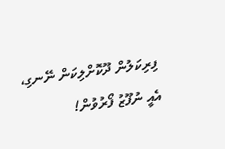ފިރިކަލުން ދޫކޮށްލިކަން ނޭނގި، އެއީ ނުފޫޒު ފޯރުވުން!